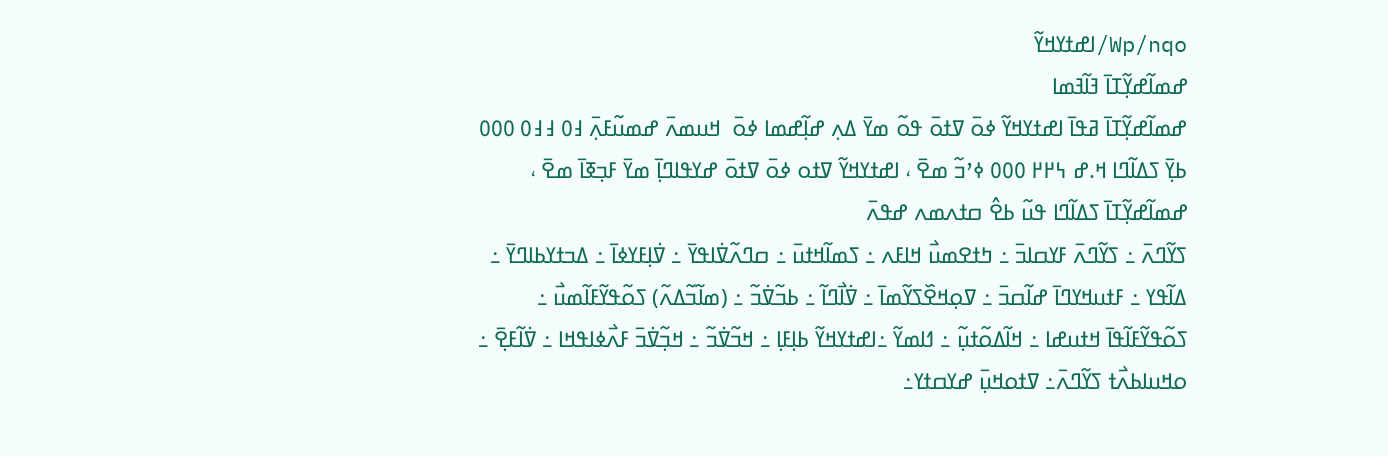Wp/nqo/ߊߝߙߌߞߌ߬
ߝߘߊ߬ߝߌ߲߬ߠߊ߫ ߔߊ߬ߔߘߊ
ߝߘߊ߬ߝߌ߲߬ߠߊ߫ ߥߟߊ߫ ߊߝߙߌߞߌ߬ ߦߋ߫ ߜߙߋ߫ ߟߋ߬ ߘߌ߫ ߡߍ߲ ߝߊ߲߬ߝߘߊ ߦߋ߫  ߞߎߘߍ߫ ߝߘߎ߬ߓߍ߲߫ ߃߀ ߃߃߀ ߀߀߀ ߕߌ߲߫ ߖߡߊ߬ߣߊ ߞ.ߝ ߆߂߂ ߀߀߀ ߦߴߏ߬ ߘߐ߫ ، ߊߝߙߌߞߌ߬ ߜߙߋ ߦߋ߫ ߜߙߋ߫ ߝߌߟߊߣߊ߲߫ ߘߌ߫ ߓߏ߲ߧߊ߫ ߘߐ߫ ،
ߝߘߊ߬ߝߌ߲߬ߠߊ߫ ߖߡߊ߬ߣߊ ߟߎ߬ ߕߐ߮ ߛߙߍߘߍ ߝߟߍ߫
ߖߌ߬ߣߍ߫ ߸ ߖߌ߬ߣߍ߫ ߓߌߛߊߏ߫ ߸ ߤߙߐߘߎ߯ ߞߊߓߍ ߸ ߖߘߊ߬ߞߙߎ߫ ߸ ߛߣߍ߬ߜ߭ߊߟߌ߫ ߸ ߜ߭ߊ߲ߓߌߦߊ߫ ߸ ߡߏߙߌߕߊߣߌ߫ ߸ ߡߊ߬ߟߌ ߸ ߓߙߎߞߌߣߊ߫ ߝߊ߬ߛߏ߫ ߸ ߜߋ߲ߞߐ߰ߖߌ߬ߘߊ߫ ߸ ߜ߭ߊ߯ߣߊ߬ ߸ ߕߏ߬ߜ߭ߏ߬ ߸ (ߘߊ߬ߏ߬ߡߍ߬) ߖߋ߬ߟߌ߬ߓߊ߬ߘߎ߯ ߸ ߖߋ߬ߟߌ߬ߓߊ߬ߟߊ߫ ߞߙߎߝߊ ߸ ߞߊ߬ߡߋ߬ߙߎ߲߬ ߸ ߗߊߘߌ߬ ߸ߊߝߙߌߞߌ߬ ߕߊ߲ߓߊ߲ ߸ ߞߏ߬ߜ߭ߏ߬ ߸ ߞߏ߲߬ߜ߭ߏ߫ ߓߍ߯ߦߊߟߞߊ ߸ ߜ߭ߊ߬ߓߐ߲߫ ߸ ߋߞߎߊߕߍ߯ߙ ߖߌ߬ߣߍ߫߸ ߜߙߋߞߎ߲߫ ߝߌߛߙߌ߸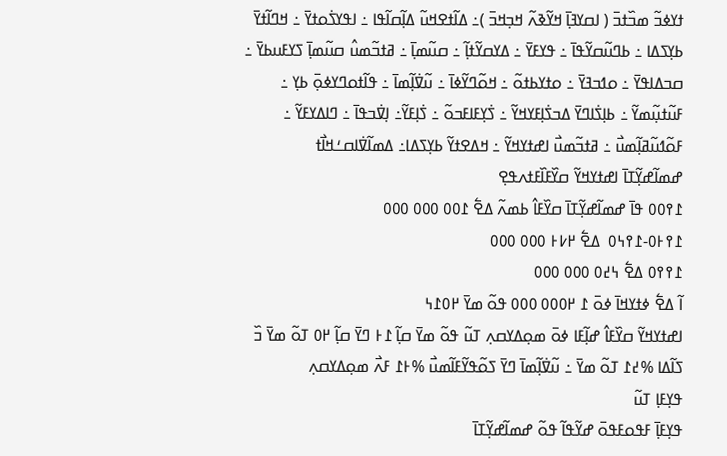ߙߌߦߏ߬ ߘߏ߰ߙߏ߫ ( ߊߛߌߔߊ߲߫ ߞߌ߬ߢߍ߬ ߞߏ߲ߞߏ߫ )߸ ߡߊ߬ߙߐߞߎ߬ ߡߊ߲߬ߛߊ߬ߟߊ ߸ ߊߟߌߖ߭ߋߙߌ߫ ߸ ߞߣߊ߬ߙߌ߫ ߕߌ߲ߖߡߊ ߸ ߕߣߎ߬ߛߌ߬ߟߊ߫ ߸ ߟߌߓߌ߫ ߸ ߡߌߛߌ߬ߙߊ߲߬ ߸ ߛߎ߬ߘߊ߲߫ ߸ ߥߙߏ߬ߘߎ߮ ߛߎ߬ߘߊ߲߫ ߖߌߓߎߕߌ߫ ߸ ߛߏߡߊߟߌ߫ ߸ ߋߗߏߔߌ߫ ߸ ߋߙߌߕߙߋ߬ ߸ ߞߋ߬ߣߌ߬ߦߊ߫ ߸ ߎ߬ߜ߭ߊ߲߬ߘߊ߫ ߸ ߟߊ߬ߙߋߣߌߦߋ߲߫ ߕߌ߲ ߸ ߓߎ߬ߙߎ߲߬ߘߌ߬ ߸ ߕߊ߲ߖ߭ߊߣߌ߫ ߡߏߖ߭ߊ߲ߓߌߞߌ߬ ߸ ߖ߭ߌ߲ߓߊߓߏߋ߬ ߸ ߖ߭ߊ߲ߓߌ߬߸ ߊ߲ߜ߭ߏߟߊ߫ ߸ ߣߊߡߌߓߌ߬ ߸ ߓߋ߬ߗߎ߬ߥߊ߲߬ߘߎ߯ ߸ ߥߙߏ߬ߘߎ߯ ߊߝߙߌߞߌ߬ ߸ ߞߡߐߙߌ߬ ߕߌ߲ߖߡߊ߸ ߡߘߊ߬ߜ߭ߊߛߑߞߊ߯ߙ
ߝߘߊ߬ߝߌ߲߬ߠߊ߫ ߊߝߙߌߞߌ߬ ߛߌ߰ߓߊ߰ߓߙߍߟߐ߲
߁߉߀߀ ߟߊ߫ ߝߘߊ߬ߝߌ߲߬ߠߊ߫ ߛߌ߰ߓߊ߮ ߕߘߍ߬ ߡߐ߱ ߁߀߀ ߀߀߀ ߀߀߀
߁߉߅߀-߁߉߆߀  ߡߐ߱ ߂߇߅ ߀߀߀ ߀߀߀
߁߉߉߀ ߡߐ߱ ߆߄߀ ߀߀߀ ߀߀߀
ߊ߬ ߡߐ߱ ߦߙߌߞߊ߫ ߦߋ߫ ߁ ߂߀߀߀ ߀߀߀ ߟߋ߬ ߘߌ߫ ߂߀߁߆
ߊߝߙߌߞߌ߬ ߛߌ߰ߓߊ߮ ߝߊ߲߬ߓߊ ߦߋ߫ ߘߋ߲ߡߌߛߍ߲ ߠߎ߬ ߟߋ߬ ߘߌ߫ ߛߊ߲߬ ߁߅ ߣߌ߫ ߛߊ߲߬ ߂߀ ߠߋ߬ ߘߌ߫ ߏ߰ ߖߊ߬ߡߊ %߄߁ ߠߋ߬ ߘߌ߫ ߸ ߎ߬ߜ߭ߊ߲߬ߘߊ߫ ߣߌ߫ ߖߋ߬ߟߌ߬ߓߊ߬ߘߎ߯ %߅߁ ߓߍ߯ ߘߋ߲ߡߌߛߍ߲
ߟߌ߲ߓߊ߲ ߠߎ߬
ߟߌ߲ߓߊ߲߫ ߓߟߋߓߟߋ߫ ߝߌ߬ߟߊ߬ ߟߋ߬ ߝߘߊ߬ߝߌ߲߬ߠߊ߫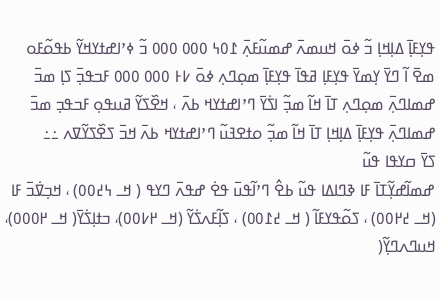ߟߌ߲ߓߊ߲߫ ߡߊ߲ߞߊ߲ ߏ߬ ߦߋ߫ ߞߎߘߍ߫ ߝߘߎ߬ߓߍ߲߫ ߁߀߆ ߀߀߀ ߀߀߀ ߏ߬ ߦߴߊߝߙߌߞߌ߬ ߕߟߋ߬ߓߋ ߘߐ߫ ߊ߬ ߣߌ߫ ߌ߲ߘߌ߫ ߟߌ߲ߓߊ߲ ߥߟߊ߫ ߟߌ߲ߓߊ߲߫ ߘߋ߲ߣߍ߲ ߦߋ߫ ߇߅ ߀߀߀ ߀߀߀ ߓߏߟߏ߲߫ ߖߊ߲ ߘߏ߫ ߝߘߊߣߍ߲߫ ߘߋ߲ߣߍ߲ ߠߊ߫ ߞߊ߬ ߘߏ߲߬ ߊߖ߭ߌ߫ ߣߴߊߝߙߌߞ ߕߍ߫ ، ߞߐ߰ߖߌ߬ ߥߎߟߋ߲ ߓߏߟߏ߲ ߘߏ߫ ߝߘߊߣߍ߲߫ ߟߌ߲ߓߊ߲߫ ߡߊ߲ߞߊ߲ ߠߊ߫ ߞߊ߬ ߘߏ߲߬ ߋߙߐߔߎ߬ ߣߴߊߝߙߌߞ ߕߍ߫ ߞߏ߫ ߖߐ߰ߖߌ߬ߜߍ ߸߸
ߖߌ߫ ߛߌߟߊ ߟߎ߬
ߝߘߊ߬ߝߌ߲߬ߠߊ߫ ߓߊ ߢߣߊߡߊ ߟߎ߬ ߕߐ߮ ߣߴߊ߬ߟߎ߫ ߟߐ߭ ߝߟߍ߫ ߣߌߟ ( ߞߺ ߆߄߀߀) ، ߞߏ߲ߜ߭ߏ߫ ߓߊ (ߞߺ ߄߂߀߀) ، ߖߋ߬ߟߌߓߊ߬ ( ߞߺ ߄߁߀߀) ، ߖߊ߲߬ߓߍߖ߭ߌ߬ (ߞߺ ߂߇߀߀)، ߏߙߊ߲ߖ߭ߌ߫( ߞߺ ߂߀߀߀)، ߞߎߣߍߣߌ߲߬(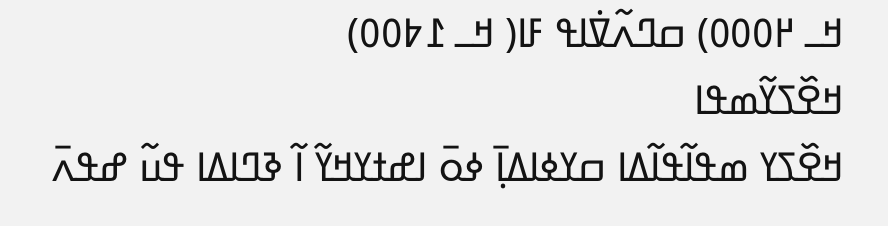ߞߺ ߂߀߀߀) ߛߣߍ߬ߜ߭ߊߟ ߓߊ( ߞߺ ߁߈߀߀)
ߞߐ߰ߖߌ߬ߘߟߊ
ߞߐ߰ߖߌ ߘߟߊ߬ߟߊ߬ߡߊ ߛߌߦߊߡߊ߲߫ ߦߋ߫ ߊߝߙߌߞߌ߬ ߊ߬ ߢߣߊߡߊ ߟߎ߬ ߝߟߍ߫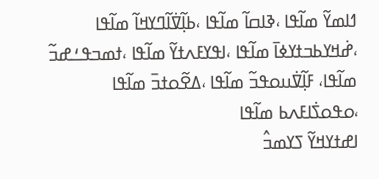ߗߊߘߌ߬ ߘߊ߬ߟߊ ،ߢߊߛߊ߬ ߘߊ߬ߟߊ ،ߕߊ߲߬ߜ߭ߊ߬ߣߌߞߊ߬ ߘߊ߬ߟߊ ،ߝ߭ߞߌߕߏߙߌߦߊ߫ ߘߊ߬ߟߊ ،ߊߟߌߓߍߙߌ߬ ߘߊ߬ߟߊ ،ߙߘߏߟߑߝߏ߬ ߘߊ߬ߟߊ، ߓߊ߲߬ߜ߭ߎߋߟߏ߬ ߘߊ߬ߟߊ ،ߡߐ߬ߋߙߏ߫ ߘߊ߬ߟߊ ،ߋߟߋߖ߭ߊߓߍߕ ߘߊ߬ߟߊ
ߊߝߙߌߞߌ߬ ߖߌߘߏ߮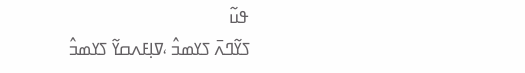ߟߎ߬
ߖߌ߬ߣߍ߫ ߖߌߘߏ߮ ،ߜߊ߲ߓߍߛߌ߬ ߖߌߘߏ߮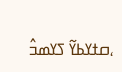،ߛߙߌߕߌ߬ ߖߌߘߏ߮